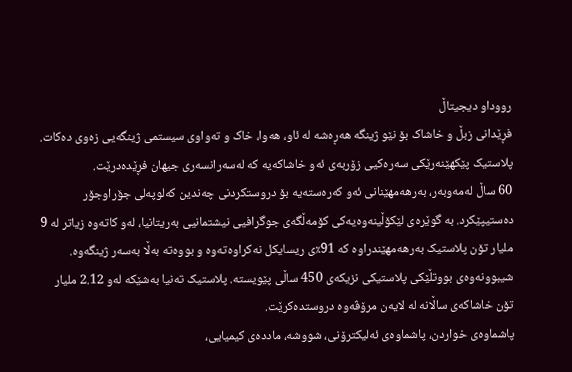رووداو دیجیتاڵ
فڕێدانی زبڵ و خاشاک بۆ نێو ژینگە هەڕەشە لە ئاو، هەوا، خاک و تەواوی سیستمی ژینگەیی زەوی دەکات. پلاستیک پێکهێنەرێکی سەرەکیی زۆربەی ئەو خاشاکەیە کە لەسەرانسەری جیهان فڕێدەدرێت.
60 ساڵ لەمەوبەر، بەرهەمهێنانی ئەو کەرەستەیە بۆ دروستکردنی چەندین کەلوپەلی جۆراوجۆر دەستیپێکرد. بە گوێرەی لێکۆڵینەوەیەکی کۆمەڵگەی جوگرافیی نیشتمانیی بەریتانیا، لەو کاتەوە زیاتر لە 9 ملیار تۆن پلاستیک بەرهەمهێندراوە کە 91٪ی ریسایکل نەکراوەتەوە و بووەتە بەڵا بەسەر ژینگەوە.
شیبوونەوەی بووتڵێکی پلاستیکی نزیکەی 450 ساڵی پێویستە. پلاستیک تەنیا بەشێکە لەو 2.12 ملیار تۆن خاشاکەی ساڵانە لە لایەن مرۆڤەوە دروستدەکرێت.
پاشماوەی خواردن، پاشماوەی ئەلیکترۆنی، شووشە، ماددەی کیمیایی،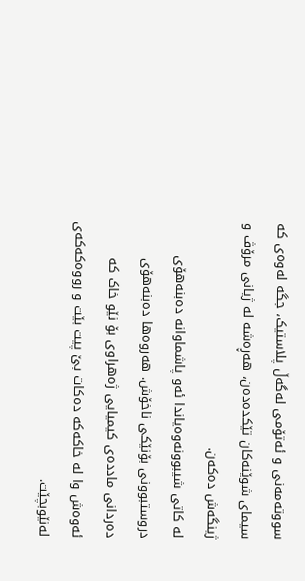سووتەمەنی و ئەتۆمی لەگەڵ پلاستیک، جگە لەوەی کە سیمای شوێنەکان تێکدەدەن، هەڕەشە لە ژیانی مرۆڤ و ژینگەش دەکەن.
لە کاتی شیبوونەوەیاندا ئەو پاشماوانە دەبنەهۆی دروستبوونی بۆنێکی ناخۆش. هەروەها دەبنەهۆی دەردانی ماددەی کیمیایی ژەهراوی بۆ نێو خاک کە ئەوەش وا لە خاکەکە دەکات بێ پیت بێت و رووەکەکەی لەنێوبچێت.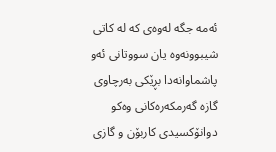ئەمە جگە لەوەی کە لە کاتی شیبوونەوە یان سووتانی ئەو پاشماوانەدا بڕێکی بەرچاوی گازە گەرمکەرەکانی وەکو دوانۆکسیدی کاربۆن و گازی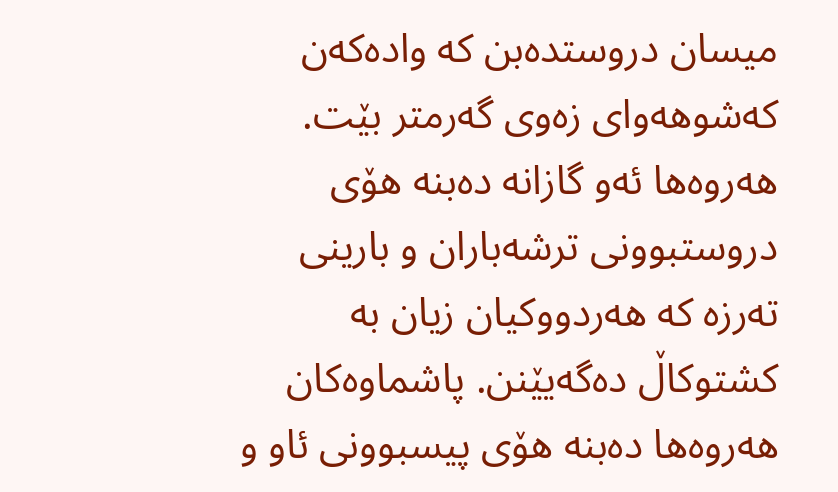میسان دروستدەبن کە وادەکەن کەشوهەوای زەوی گەرمتر بێت.
هەروەها ئەو گازانە دەبنە هۆی دروستبوونی ترشەباران و بارینی تەرزە کە هەردووکیان زیان بە کشتوکاڵ دەگەیێنن. پاشماوەکان هەروەها دەبنە هۆی پیسبوونی ئاو و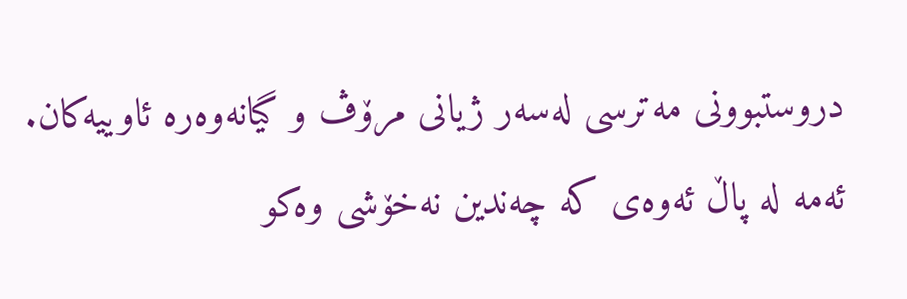دروستبوونی مەترسی لەسەر ژیانی مرۆڤ و گیانەوەرە ئاوییەکان.
ئەمە لە پاڵ ئەوەی کە چەندین نەخۆشی وەکو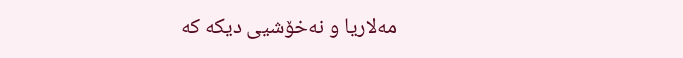مەلاریا و نەخۆشیی دیکە کە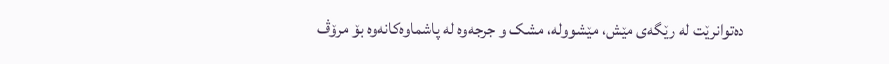دەتوانرێت لە رێگەی مێش، مێشوولە، مشک و جرجەوە لە پاشماوەکانەوە بۆ مرۆڤ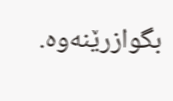بگوازرێنەوە.